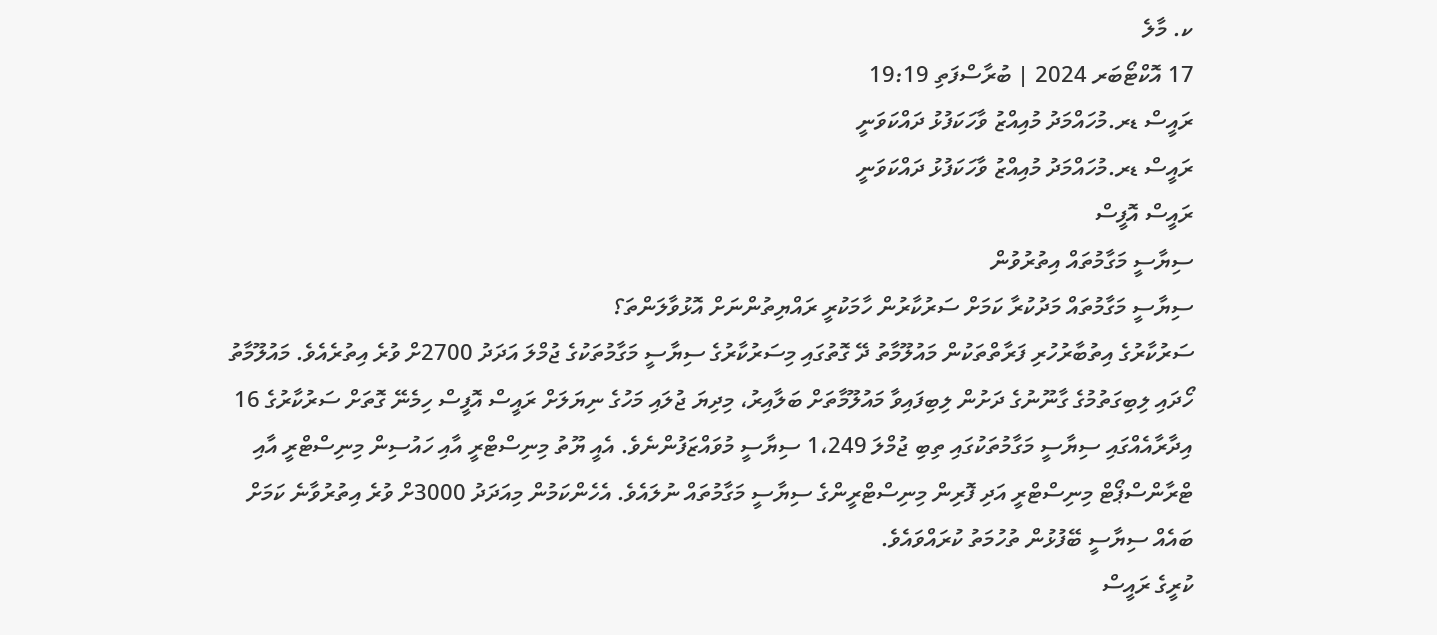ކ. މާލެ
17 އޮކްޓޯބަރ 2024 | ބުރާސްފަތި 19:19
ރައީސް ޑރ.މުހައްމަދު މުއިއްޒު ވާހަކަފުޅު ދައްކަވަނީ
ރައީސް ޑރ.މުހައްމަދު މުއިއްޒު ވާހަކަފުޅު ދައްކަވަނީ
ރައީސް އޮފީސް
ސިޔާސީ މަގާމުތައް އިތުރުވުން
ސިޔާސީ މަގާމުތައް މަދުކުރާ ކަމަށް ސަރުކާރުން ހާމަކުރީ ރައްޔިތުންނަށް އޮޅުވާލަންތަ؟
ސަރުކާރުގެ އިތުބާރުހުރި ފަރާތްތަކުން މައުލޫމާތު ދޭ ގޮތުގައި މިސަރުކާރުގެ ސިޔާސީ މަގާމުތަކުގެ ޖުމްލަ އަދަދު 2700ށް ވުރެ އިތުރެއެވެ. މައުލޫމާތު ހޯދައި ލިބިގަތުމުގެ ގާނޫނުގެ ދަށުން ލިބިފައިވާ މައުލޫމާތަށް ބަލާއިރު، މިދިޔަ ޖުލައި މަހުގެ ނިޔަލަށް ރައީސް އޮފީސް ހިމެނޭ ގޮތަށް ސަރުކާރުގެ 16 އިދާރާއެއްގައި ސިޔާސީ މަގާމުތަކުގައި ތިބި ޖުމްލަ 1،249 ސިޔާސީ މުވައްޒަފުންނެވެ. އެއީ ޔޫތު މިނިސްޓްރީ އާއި ހައުސިން މިނިސްޓްރީ އާއި ޓްރާންސްޕޯޓް މިނިސްޓްރީ އަދި ފޮރިން މިނިސްޓްރީންގެ ސިޔާސީ މަގާމުތައް ނުލައެވެ. އެހެންކަމުން މިއަދަދު 3000ށް ވުރެ އިތުރުވާނެ ކަމަށް ބައެއް ސިޔާސީ ބޭފުޅުން ތުހުމަތު ކުރައްވައެވެ.
ކުރީގެ ރައީސް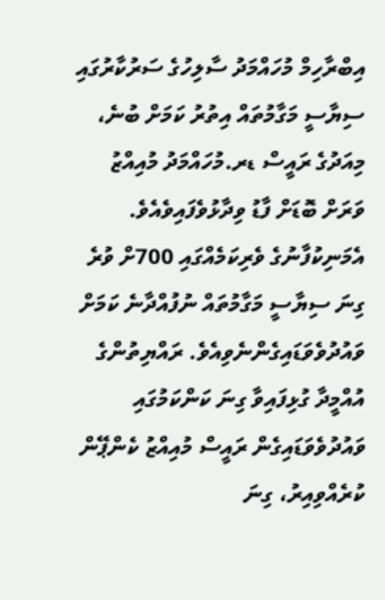އިބްރާހިމް މުހައްމަދު ސާލިހުގެ ސަރުކާރުގައި ސިޔާސީ މަގާމުތައް އިތުރު ކަމަށް ބުނެ، މިއަދުގެ ރައީސް ޑރ.މުހައްމަދު މުއިއްޒު ވަރަށް ބޮޑަށް ފާޑު ވިދާޅުވެފައިވެއެވެ. އެމަނިކުފާނުގެ ވެރިކަމެއްގައި 700ށް ވުރެ ގިނަ ސިޔާސީ މަގާމުތައް ނުފުއްދާނެ ކަމަށް ވައުދުވެވަޑައިގެންނެވިއެވެ. ރައްޔިތުންގެ އުއްމީދާ ގުޅިފައިވާ ގިނަ ކަންކަމުގައި ވައުދުވެވަޑައިގެން ރައީސް މުއިއްޒު ކެންޕޭން ކުރެއްވިއިރު، ގިނަ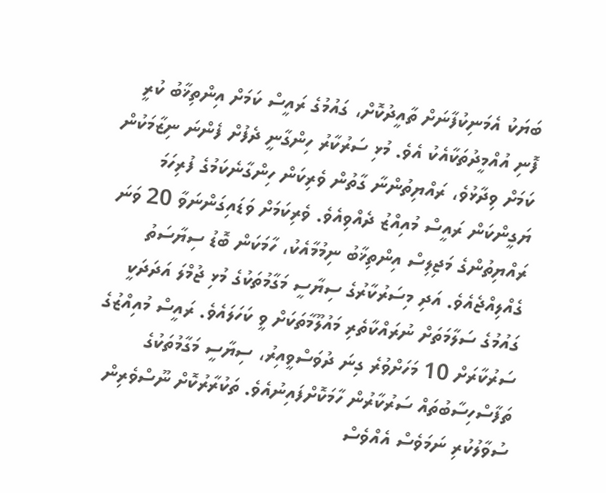ބަޔަކު އެމަނިކުފާނަށް ތާއީދުކޮށް، ގައުމުގެ ރައީސް ކަމަށް އިންތިޚާބު ކުރީ ފޮނި އުއްމީދުތަކާއެކު އެވެ. މުޅި ސަރުކާރު ހިންގާނީ ދެފުށް ފެންނަ ނިޒާމަކުން ކަމަށް ވިދާޅުވެ، ރައްޔިތުންނާ ގާތުން ވެރިކަން ހިންގާނެކަމުގެ ފުރިހަމަ ޔަގީންކަން ރައީސް މުއިއްޒު ދެއްވިއެވެ. ވެރިކަމަށް ވަޑައިގަންނަވާ 20 ވަނަ ރައްޔިތުންގެ މަޖިލިސް އިންތިޚާބު ނިމުމާއެކު، ހާމަކަން ބޮޑު ސިޔާސަތު ގެއްލިއްޖެއެވެ. އަދި މިސަރުކާރުގެ ސިޔާސީ މަގާމުތަކުގެ މުޅި ޖުމްލަ އަދަދަކީ ގައުމުގެ ސަލާމަތަށް ނުރައްކާތެރި މައުލޫމާތަކަށް ވީ ކަހަލައެވެ. ރައީސް މުއިއްޒުގެ ސަރުކާރަށް 10 މަހަށްވުރެ ގިނަ ދުވަސްވީއިރު، ސިޔާސީ މަގާމުތަކުގެ ތަފާސްހިސާބުތައް ސަރުކާރުން ހާމަކޮށްފައިނުއެވެ. ތަކުރާރުކޮށް ނޫސްވެރިން ސުވާލުކުރި ނަމަވެސް އެއްވެސް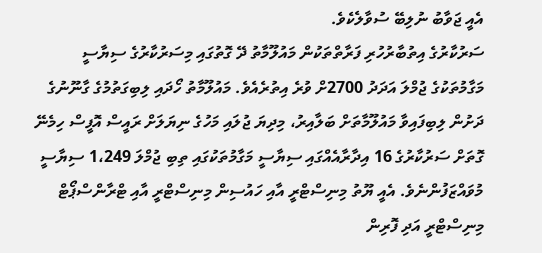އެއީ ޖަވާބު ނުލިބޭ ސުވާލެކެވެ.
ސަރުކާރުގެ އިތުބާރުހުރި ފަރާތްތަކުން މައުލޫމާތު ދޭ ގޮތުގައި މިސަރުކާރުގެ ސިޔާސީ މަގާމުތަކުގެ ޖުމްލަ އަދަދު 2700ށް ވުރެ އިތުރެއެވެ. މައުލޫމާތު ހޯދައި ލިބިގަތުމުގެ ގާނޫނުގެ ދަށުން ލިބިފައިވާ މައުލޫމާތަށް ބަލާއިރު، މިދިޔަ ޖުލައި މަހުގެ ނިޔަލަށް ރައީސް އޮފީސް ހިމެނޭ ގޮތަށް ސަރުކާރުގެ 16 އިދާރާއެއްގައި ސިޔާސީ މަގާމުތަކުގައި ތިބި ޖުމްލަ 1،249 ސިޔާސީ މުވައްޒަފުންނެވެ. އެއީ ޔޫތު މިނިސްޓްރީ އާއި ހައުސިން މިނިސްޓްރީ އާއި ޓްރާންސްޕޯޓް މިނިސްޓްރީ އަދި ފޮރިން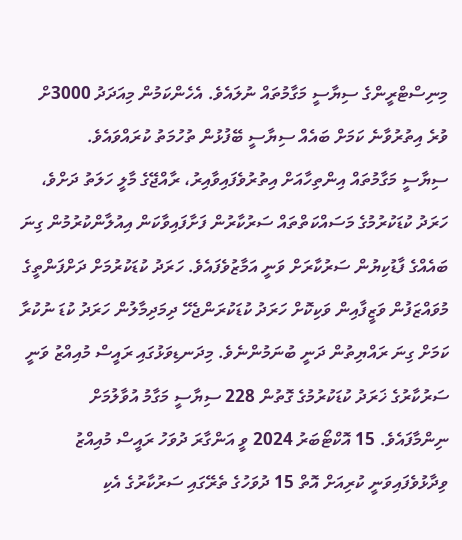މިނިސްޓްރީންގެ ސިޔާސީ މަގާމުތައް ނުލައެވެ. އެހެންކަމުން މިއަދަދު 3000ށް ވުރެ އިތުރުވާނެ ކަމަށް ބައެއް ސިޔާސީ ބޭފުޅުން ތުހުމަތު ކުރައްވައެވެ.
ސިޔާސީ މަގާމުތައް އިންތިހާއަށް އިތުރުވެފައިވާއިރު، ރާއްޖޭގެ މާލީ ހަލަތު ދަށްވެ، ހަރަދު ކުޑަކުރުމުގެ މަސައްކަތްތައް ސަރުކާރުން ފަށާފައިވާކަން އިއުލާންކުރުމުން ގިނަ ބައެއްގެ ފާޑުކިޔުން ސަރުކާރަށް ވަނީ އަމާޒުވެފައެވެ. ހަރަދު ކުޑަކުރުމަށް ދަށްފަންތީގެ މުވައްޒަފުން ވަޒީފާއިން ވަކިކޮށް ހަރަދު ކުޑަކުރަންޖެހޭ ދިމަދިމާލުން ހަރަދު ކުޑަ ނުކުރާ ކަމަށް ގިނަ ރައްޔިތުން ދަނީ ބުނަމުންނެވެ. މިދަނޑިވަޅުގައި ރައީސް މުއިއްޒު ވަނީ ސަރުކާރުގެ ޚަރަދު ކުޑަކުރުމުގެ ގޮތުން 228 ސިޔާސީ މަގާމު އުވާލުމަށް ނިންމާފައެވެ. 15 އޮކްޓޯބަރު 2024 ވީ އަންގާރަ ދުވަހު ރައީސް މުއިއްޒު ވިދާޅުވެފައިވަނީ ކުރިއަށް އޮތް 15 ދުވަހުގެ ތެރޭގައި ސަރުކާރުގެ އެކި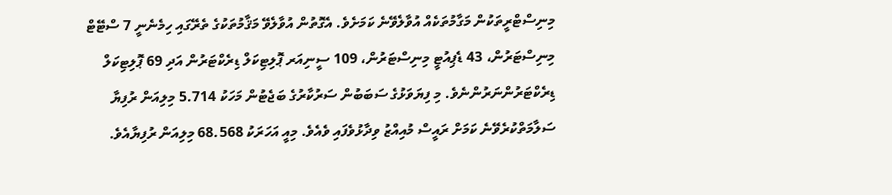މިނިސްޓްރީތަކުން މަގާމުތަކެއް އުވާލެވޭނެ ކަމަށެވެ. އެގޮތުން އުވާލެވޭ މަޤާމުތަކުގެ ތެރޭގައި ހިމެނެނީ 7 ސްޓޭޓް މިނިސްޓަރުން، 43 ޑެޕިއުޓީ މިނިސްޓަރުން، 109 ސީނިއަރ ޕޮލިޓިކަލް ޑިރެކްޓަރުން އަދި 69 ޕޮލިޓިކަލް ޑިރެކްޓަރުންނަރުންނެވެ. މި ފިޔަވަޅުގެ ސަބަބުން ސަރުކާރުގެ ބަޖެޓުން މަހަކު 5.714 މިލިއަން ރުފިޔާ ސަލާމަތްކުރެވޭނެ ކަމަށް ރައީސް މުއިއްޒު ވިދާޅުވެފައި ވެއެވެ. މިއީ އަހަރަކު 68.568 މިލިއަން ރުފިޔާއެވެ.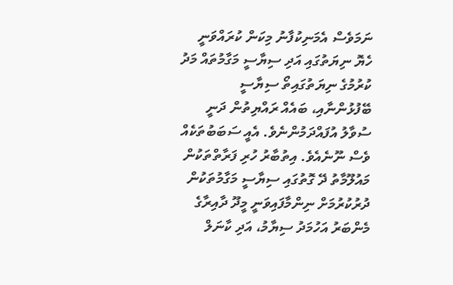ނަމަވެސް އެމަނިކުފާނު މިކަން ކުރައްވަނީ ހެޔޮ ނިޔަތުގައި އަދި ސިޔާސީ މަގާމުތައް މަދު ކުރުމުގެ ނިޔަތުގައިތޯ ސިޔާސީ ބޭފުޅުންނާއި، ބައެއް ރައްޔިތުން ދަނީ ސުވާލު އުފައްދަމުންނެވެ. އެއީ ސަބަބުތަކެއް ވެސް ނޫނެއެވެ. އިތުބާރު ހުރި ފަރާތްތަކުން މައުލޫމާތު ދޭ ގޮތުގައި ސިޔާސީ މަގާމުތަކުން ދުރުކުރުމަށް ނިންމާފައިވަނީ މީދޫ ދާއިރާގެ މެންބަރު އަހުމަދު ސިޔާމު، އަދި ކާނަލް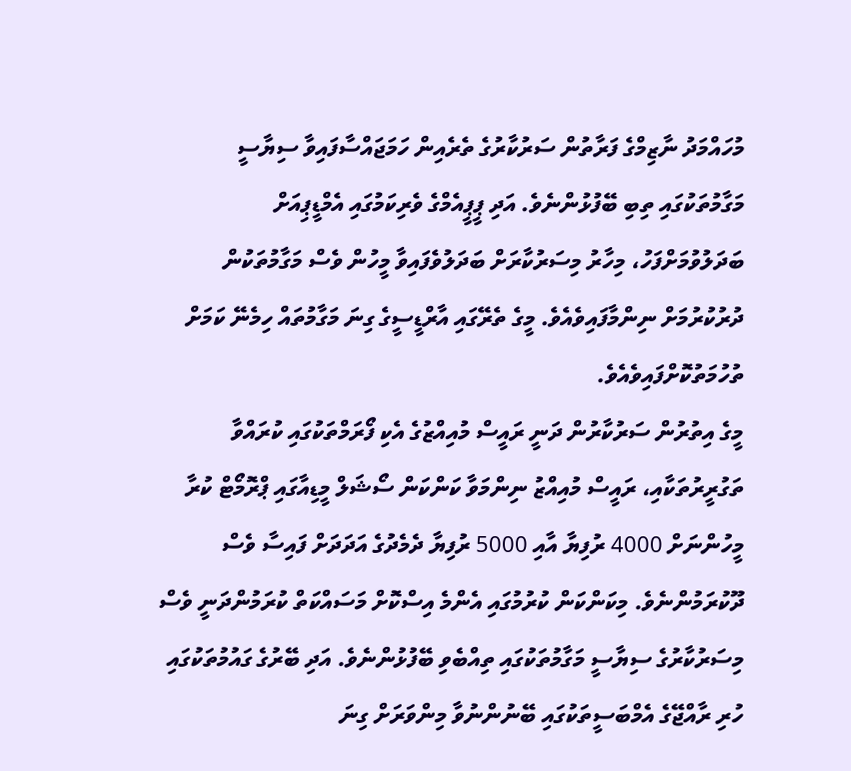މުހައްމަދު ނާޒިމްގެ ފަރާތުން ސަރުކާރުގެ ތެރެއިން ހަމަޖައްސާފައިވާ ސިޔާސީ މަގާމުތަކުގައި ތިބި ބޭފުޅުންނެވެ. އަދި ޕީޕީއެމްގެ ވެރިކަމުގައި އެމްޑީޕިއަށް ބަދަލުވުމަށްފަހު، މިހާރު މިސަރުކާރަށް ބަދަލުވެފައިވާ މީހުން ވެސް މަގާމުތަކުން ދުރުކުރުމަށް ނިންމާފައިވެއެވެ. މީގެ ތެރޭގައި އާރްޑީސީގެ ގިނަ މަގާމުތައް ހިމެނޭ ކަމަށް ތުހުމަތުކޮށްފައިވެއެވެ.
މީގެ އިތުރުން ސަރުކާރުން ދަނީ ރައީސް މުއިއްޒުގެ އެކި ފޯރަމްތަކުގައި ކުރައްވާ ތަގުރީރުތަކާއި، ރައީސް މުއިއްޒު ނިންމަވާ ކަންކަން ސޯޝަލް މީޑިއާގައި ޕްރޮމޯޓް ކުރާ މީހުންނަށް 4000 ރުފިޔާ އާއި 5000 ރުފިޔާ ދެމެދުގެ އަދަދަށް ފައިސާ ވެސް ދޫކުރަމުންނެވެ. މިކަންކަން ކުރުމުގައި އެންމެ އިސްކޮށް މަސައްކަތް ކުރަމުންދަނީ ވެސް މިސަރުކާރުގެ ސިޔާސީ މަގާމުތަކުގައި ތިއްބެވި ބޭފުޅުންނެވެ. އަދި ބޭރުގެ ގައުމުތަކުގައި ހުރި ރާއްޖޭގެ އެމްބަސީތަކުގައި ބޭނުންނުވާ މިންވަރަށް ގިނަ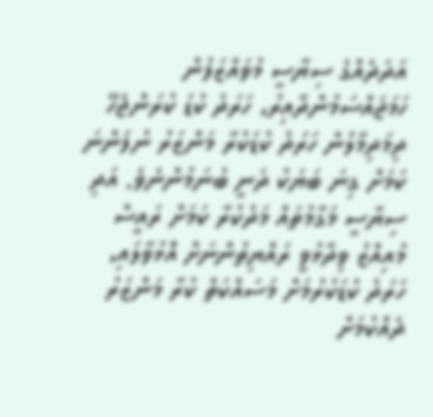އަދަދެއްގެ ސިޔާސީ މުވައްޒަފުން ހަމަޖައްސަމުންދާއިރު، ހަރަދު ކުޑަ ކުރަންޖެހޭ ދިމަދިމާލުން ހަރަދު ކުޑަކުރާ މަންޒަރު ނުފަންނަ ކަމަށް ގިނަ ބަޔަކު ދަނީ ބުނަމުންނެވެ. އަދި ސިޔާސީ މަގާމުތައް މަދުކުރާ ކަމަށް ރައީސް މުއިއްޒު ވިދާޅުވީ ރައްޔިތުންނަށް އޮޅުވާލައި، ހަރަދު ކުޑަކުރުމަށް މަސައްކަތް ކުރާ މަންޒަރު ދެއްކުމަށް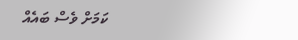ކަމަށް ވެސް ބައެއް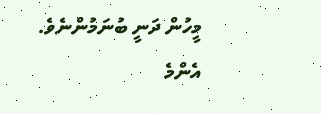މީހުން ދަނީ ބުނަމުންނެވެ.
އެންމެ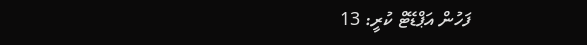ފަހުން އަޕްޑޭޓް ކުރީ: 13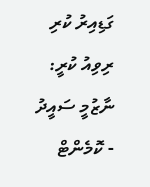ގަޑިއިރު ކުރި
ރިވިއު ކުރީ: ނާޒުމީ ސައީދު
- ކޮމެންޓް